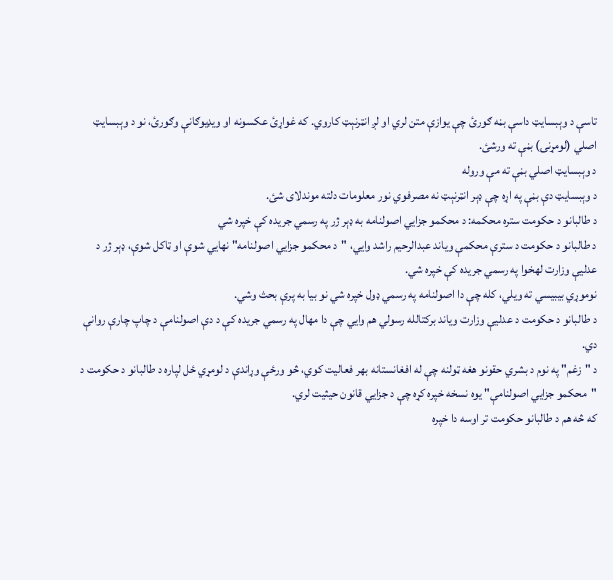تاسې د وېبسایټ داسې بڼه ګورئ چې یوازې متن لري او لږ انټرنېټ کاروي. که غواړئ عکسونه او ویډیوګانې وګورئ، نو د وېبسایټ اصلي (لومړنۍ) بڼې ته ورشئ.
د وېبسایټ اصلي بڼې ته مې وروله
د وېبسایټ دې بڼې په اړه چې ډېر انټرنېټ نه مصرفوي نور معلومات دلته موندلای شئ.
د طالبانو د حکومت ستره محکمه: د محکمو جزايي اصولنامه به ډېر ژر په رسمي جریده کې خپره شي
د طالبانو د حکومت د سترې محکمې ویاند عبدالرحیم راشد وایي، "د محکمو جزايي اصولنامه" نهايي شوې او ټاکل شوې، ډېر ژر د عدلیې وزارت لهخوا په رسمي جریده کې خپره شي.
نوموړي بيبيسي ته ویلي، کله چې دا اصولنامه په رسمي ډول خپره شي نو بیا به پرې بحث وشي.
د طالبانو د حکومت د عدلیې وزارت ویاند برکتالله رسولي هم وایي چې دا مهال په رسمي جریده کې د دې اصولنامې د چاپ چارې روانې دي.
د "زغم" په نوم د بشري حقونو هغه ټولنه چې له افغانستانه بهر فعالیت کوي، څو ورځې وړاندې د لومړي ځل لپاره د طالبانو د حکومت د "محکمو جزايي اصولنامې" یوه نسخه خپره کړه چې د جزايي قانون حیثیت لري.
که څه هم د طالبانو حکومت تر اوسه دا خپره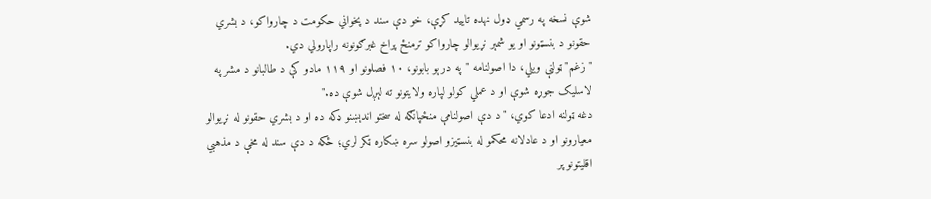شوې نسخه په رسمي ډول نهده تایید کړې، خو دې سند د پخواني حکومت د چارواکو، د بشري حقونو د بنسټونو او یو شمېر نړیوالو چارواکو ترمنځ پراخ غبرګونونه راپارولي دي.
"زغم" ټولنې ویلي، دا اصولنامه "په درېو بابونو، ۱۰ فصلونو او ۱۱۹ مادو کې د طالبانو د مشر په لاسلیک جوړه شوې او د عملي کولو لپاره ولایتونو ته لېږل شوې ده."
دغه ټولنه ادعا کوي، "د دې اصولنامې منځپانګه له سختو اندېښنو ډکه ده او د بشري حقونو له نړیوالو معیارونو او د عادلانه محکمو له بنسټیزو اصولو سره ښکاره ټکر لري؛ ځکه د دې سند له مخې د مذهبي اقلیتونو پر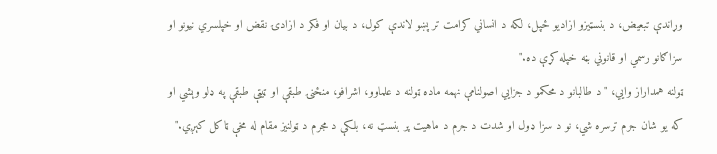وړاندې تبعیض، د بنسټیزو ازادیو ځپل، لکه د انساني کرامت تر پښو لاندې کول، د بیان او فکر د ازادۍ نقض او خپلسري نیونو او سزاګانو رسمي او قانوني بڼه خپله کړې ده."
ټولنه همداراز وایي، "د طالبانو د محکمو د جزايي اصولنامې نهمه ماده ټولنه د علماوو، اشرافو، منځنۍ طبقې او ټیټې طبقې په ډلو وېشي او که یو شان جرم ترسره شي، نو د سزا ډول او شدت د جرم د ماهیت پر بنسټ نه، بلکې د مجرم د ټولنیز مقام له مخې ټاکل کېږي."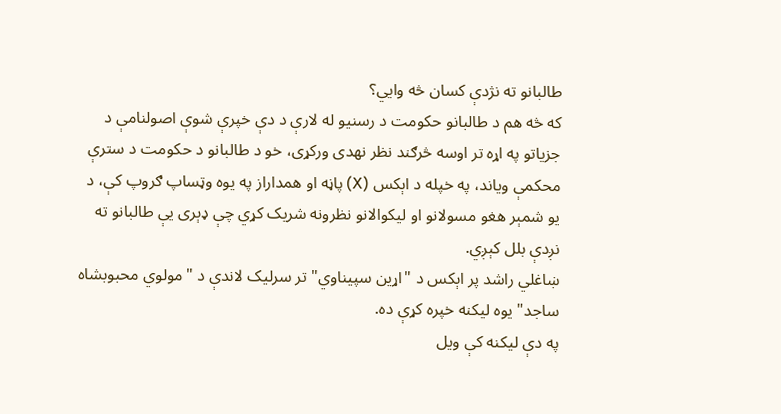طالبانو ته نژدې کسان څه وایي؟
که څه هم د طالبانو حکومت د رسنیو له لارې د دې خپرې شوې اصولنامې د جزیاتو په اړه تر اوسه څرګند نظر نهدی ورکړی، خو د طالبانو د حکومت د سترې محکمې ویاند، په خپله د اېکس (X) پاڼه او همداراز په یوه وټساپ ګروپ کې، د یو شمېر هغو مسولانو او لیکوالانو نظرونه شریک کړي چې ډېری یې طالبانو ته نږدې بلل کېږي.
ښاغلي راشد پر اېکس د "اړین سپیناوي" تر سرلیک لاندې د "مولوي محبوبشاه ساجد" یوه لیکنه خپره کړې ده.
په دې لیکنه کې ویل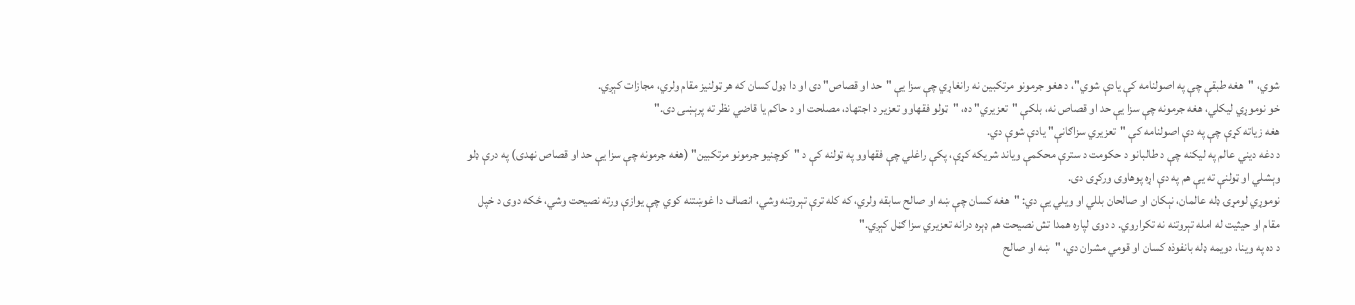شوي، "هغه طبقې چې په اصولنامه کې یادې شوي"، د هغو جرمونو مرتکبین نه رانغاړي چې سزا یې "حد او قصاص" دی او دا ډول کسان که هر ټولنیز مقام ولري، مجازات کېږي.
خو نوموړي لیکلي، هغه جرمونه چې سزا یې حد او قصاص نه، بلکې "تعزیري" ده، "ټولو فقهاوو تعزیر د اجتهاد، مصلحت او د حاکم یا قاضي نظر ته پرېښی دی."
هغه زیاته کړې چې په دې اصولنامه کې "تعزیري سزاګانې" یادې شوې دي.
د دغه دیني عالم په لیکنه چې د طالبانو د حکومت د سترې محکمې ویاند شریکه کړې، پکې راغلي چې فقهاوو په ټولنه کې د "کوچنیو جرمونو مرتکبین" (هغه جرمونه چې سزا یې حد او قصاص نهدی) په درې ډلو وېشلي او ټولنې ته یې هم په دې اړه پوهاوی ورکړی دی.
نوموړي لومړۍ ډله عالمان، نېکان او صالحان بللي او ویلي یې دي: "هغه کسان چې ښه او صالح سابقه ولري، که کله ترې تېروتنه وشي، انصاف دا غوښتنه کوي چې یوازې ورته نصیحت وشي، ځکه دوی د خپل مقام او حیثیت له امله تېروتنه نه تکراروي. د دوی لپاره همدا تش نصیحت هم ډېره درانه تعزیري سزا ګڼل کېږي."
د ده په وینا، دویمه ډله بانفوذه کسان او قومي مشران دي، "ښه او صالح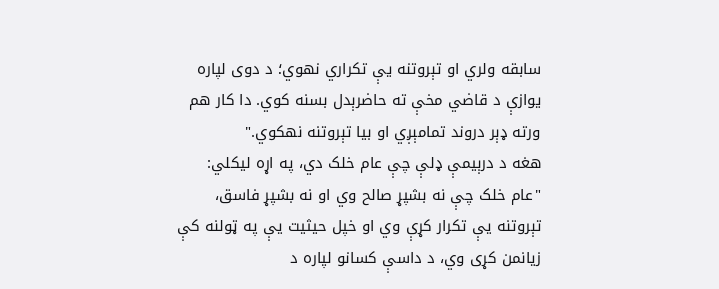سابقه ولري او تېروتنه یې تکراري نهوي؛ د دوی لپاره یوازې د قاضي مخې ته حاضرېدل بسنه کوي. دا کار هم ورته ډېر دروند تمامېږي او بیا تېروتنه نهکوي."
هغه د درېیمې ډلې چې عام خلک دي، په اړه لیکلي: "عام خلک چې نه بشپړ صالح وي او نه بشپړ فاسق، تېروتنه یې تکرار کړې وي او خپل حیثیت یې په ټولنه کې زیانمن کړی وي، د داسې کسانو لپاره د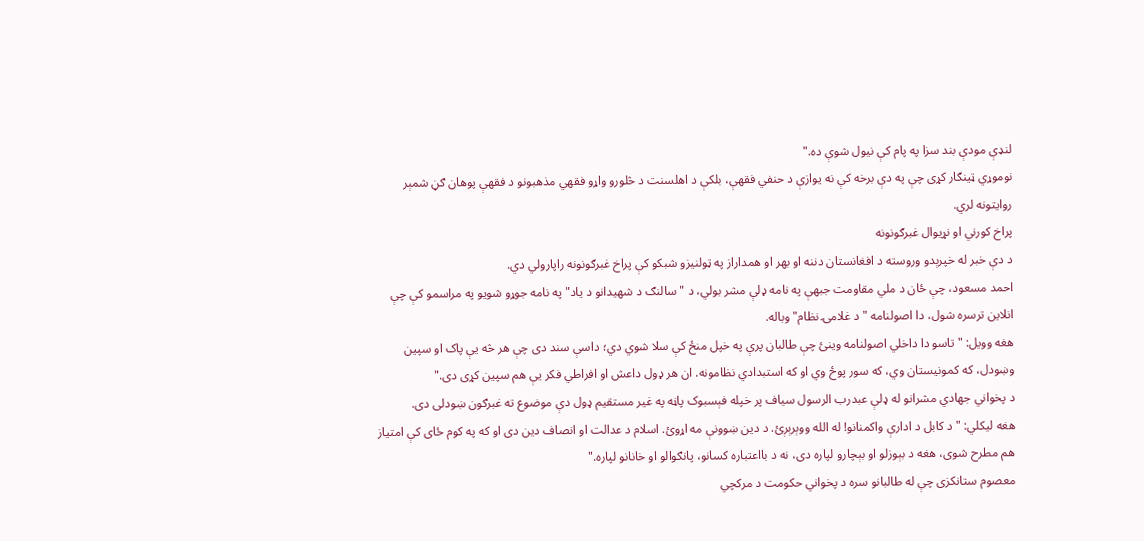لنډې مودې بند سزا په پام کې نیول شوې ده."
نوموړي ټینګار کړی چې په دې برخه کې نه یوازې د حنفي فقهې، بلکې د اهلسنت د څلورو واړو فقهي مذهبونو د فقهې پوهان ګڼ شمېر روایتونه لري.
پراخ کورني او نړیوال غبرګونونه
د دې خبر له خپرېدو وروسته د افغانستان دننه او بهر او همداراز په ټولنیزو شبکو کې پراخ غبرګونونه راپارولي دي.
احمد مسعود، چې ځان د ملي مقاومت جبهې په نامه ډلې مشر بولي، د "سالنګ د شهیدانو د یاد" په نامه جوړو شویو په مراسمو کې چې انلاین ترسره شول، دا اصولنامه "د غلامۍ نظام" وباله.
هغه وویل: "تاسو دا داخلي اصولنامه وینئ چې طالبان پرې په خپل منځ کې سلا شوي دي؛ داسې سند دی چې هر څه یې پاک او سپین وښودل، که کمونیستان وي، که سور پوځ وي او که استبدادي نظامونه. ان هر ډول داعش او افراطي فکر یې هم سپین کړی دی."
د پخواني جهادي مشرانو له ډلې عبدرب الرسول سیاف پر خپله فېسبوک پاڼه په غیر مستقیم ډول دې موضوع ته غبرګون ښودلی دی.
هغه لیکلي: "د کابل د ادارې واکمنانو! له الله ووېرېږئ. د دین ښوونې مه اړوئ. اسلام د عدالت او انصاف دین دی او که په کوم ځای کې امتیاز هم مطرح شوی، هغه د بېوزلو او بېچارو لپاره دی، نه د بااعتباره کسانو، پانګوالو او خانانو لپاره."
معصوم ستانکزی چې له طالبانو سره د پخواني حکومت د مرکچي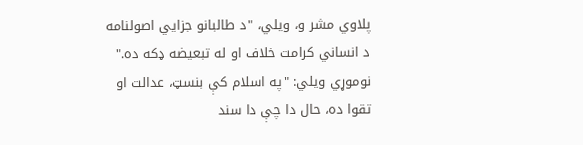پلاوي مشر و، ویلي، "د طالبانو جزايي اصولنامه د انساني کرامت خلاف او له تبعیضه ډکه ده."
نوموړي ویلي: "په اسلام کې بنسټ، عدالت او تقوا ده، حال دا چې دا سند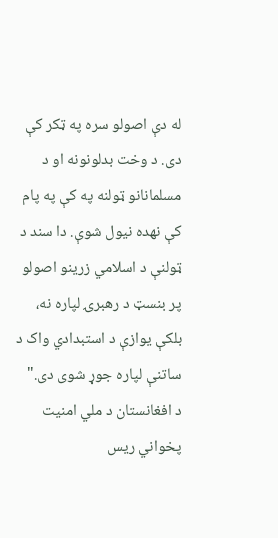له دې اصولو سره په ټکر کې دی. د وخت بدلونونه او د مسلمانانو ټولنه په کې په پام کې نهده نیول شوې. دا سند د ټولنې د اسلامي زرینو اصولو پر بنسټ د رهبرۍ لپاره نه، بلکې یوازې د استبدادي واک د ساتنې لپاره جوړ شوی دی."
د افغانستان د ملي امنیت پخواني ریس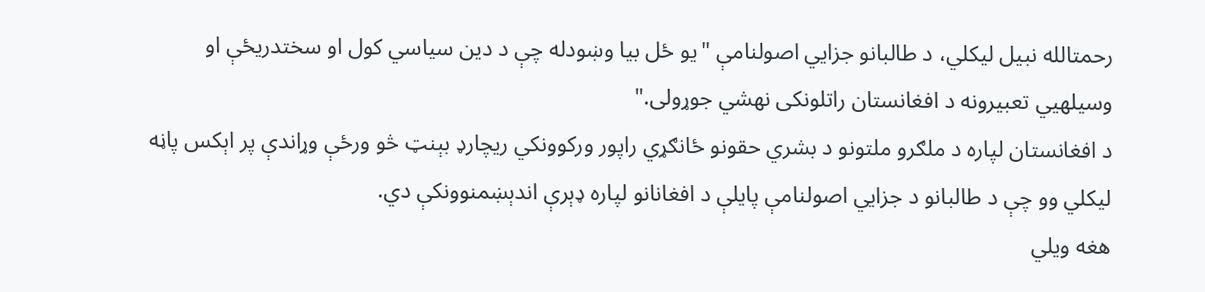رحمتالله نبیل لیکلي، د طالبانو جزايي اصولنامې "یو ځل بیا وښودله چې د دین سیاسي کول او سختدریځې او وسیلهیي تعبیرونه د افغانستان راتلونکی نهشي جوړولی."
د افغانستان لپاره د ملګرو ملتونو د بشري حقونو ځانګړي راپور ورکوونکي ریچارډ بېنټ څو ورځې وړاندې پر اېکس پاڼه لیکلي وو چې د طالبانو د جزايي اصولنامې پایلې د افغانانو لپاره ډېرې اندېښمنوونکې دي.
هغه ویلي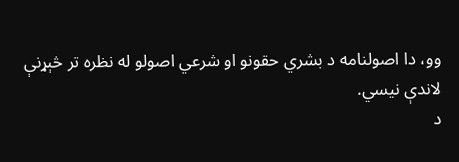وو، دا اصولنامه د بشري حقونو او شرعي اصولو له نظره تر څېړنې لاندې نیسي.
د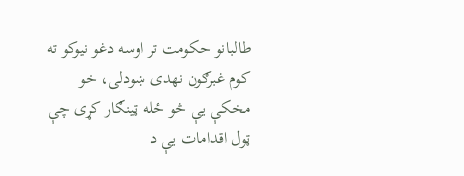طالبانو حکومت تر اوسه دغو نیوکو ته کوم غبرګون نهدی ښودلی، خو مخکې یې څو ځله ټینګار کړی چې ټول اقدامات یې د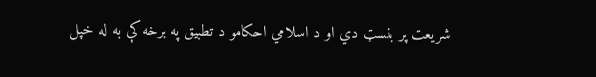شریعت پر بنسټ دي او د اسلامي احکامو د تطبیق په برخه کې به له خپل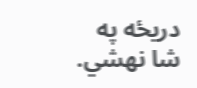دریځه په شا نهشي.